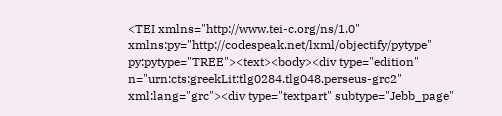<TEI xmlns="http://www.tei-c.org/ns/1.0" xmlns:py="http://codespeak.net/lxml/objectify/pytype" py:pytype="TREE"><text><body><div type="edition" n="urn:cts:greekLit:tlg0284.tlg048.perseus-grc2" xml:lang="grc"><div type="textpart" subtype="Jebb_page"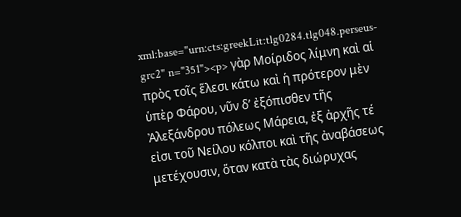xml:base="urn:cts:greekLit:tlg0284.tlg048.perseus-grc2" n="351"><p> γὰρ Μοίριδος λίμνη καὶ αἱ πρὸς τοῖς ἕλεσι κάτω καὶ ἡ πρότερον μὲν ὑπὲρ Φάρου, νῦν δʼ ἐξόπισθεν τῆς Ἀλεξάνδρου πόλεως Μάρεια, ἐξ ἀρχῆς τέ εἰσι τοῦ Νείλου κόλποι καὶ τῆς ἀναβάσεως μετέχουσιν, ὅταν κατὰ τὰς διώρυχας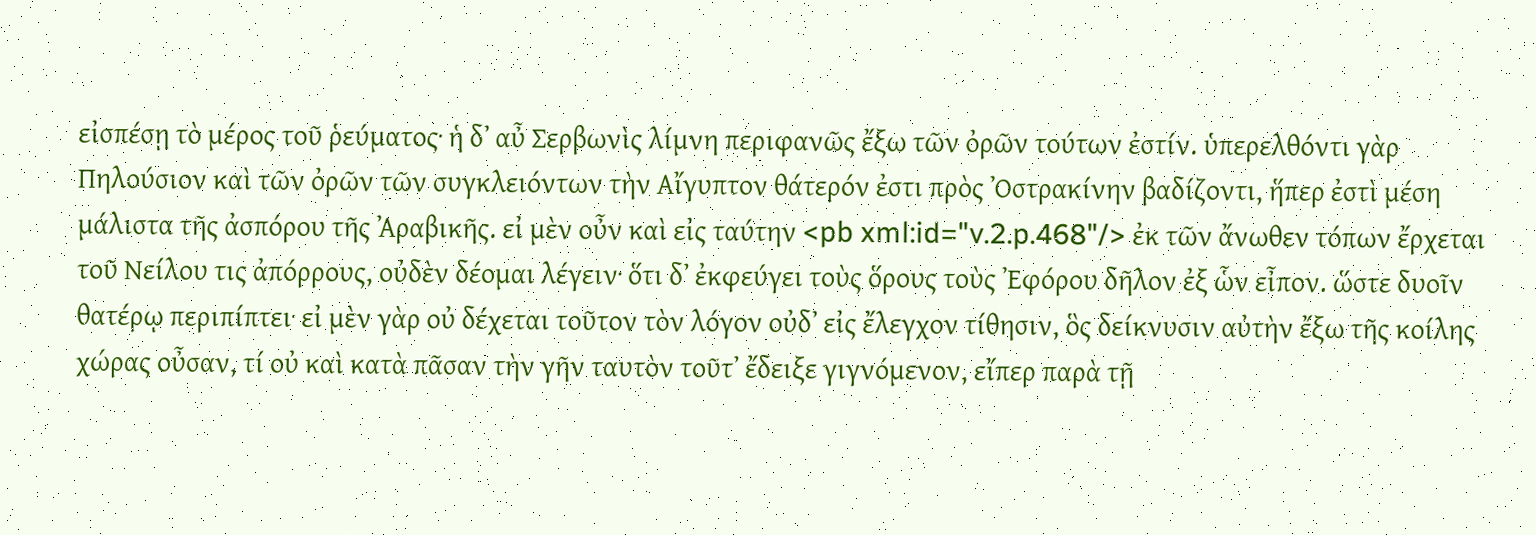εἰσπέσῃ τὸ μέρος τοῦ ῥεύματος· ἡ δʼ αὖ Σερβωνὶς λίμνη περιφανῶς ἔξω τῶν ὀρῶν τούτων ἐστίν. ὑπερελθόντι γὰρ Πηλούσιον καὶ τῶν ὀρῶν τῶν συγκλειόντων τὴν Αἴγυπτον θάτερόν ἐστι πρὸς Ὀστρακίνην βαδίζοντι, ἥπερ ἐστὶ μέση μάλιστα τῆς ἀσπόρου τῆς Ἀραβικῆς. εἰ μὲν οὖν καὶ εἰς ταύτην <pb xml:id="v.2.p.468"/> ἐκ τῶν ἄνωθεν τόπων ἔρχεται τοῦ Νείλου τις ἀπόρρους, οὐδὲν δέομαι λέγειν· ὅτι δʼ ἐκφεύγει τοὺς ὅρους τοὺς Ἐφόρου δῆλον ἐξ ὧν εἶπον. ὥστε δυοῖν θατέρῳ περιπίπτει· εἰ μὲν γὰρ οὐ δέχεται τοῦτον τὸν λόγον οὐδʼ εἰς ἔλεγχον τίθησιν, ὃς δείκνυσιν αὐτὴν ἔξω τῆς κοίλης χώρας οὖσαν, τί οὐ καὶ κατὰ πᾶσαν τὴν γῆν ταυτὸν τοῦτʼ ἔδειξε γιγνόμενον, εἴπερ παρὰ τῇ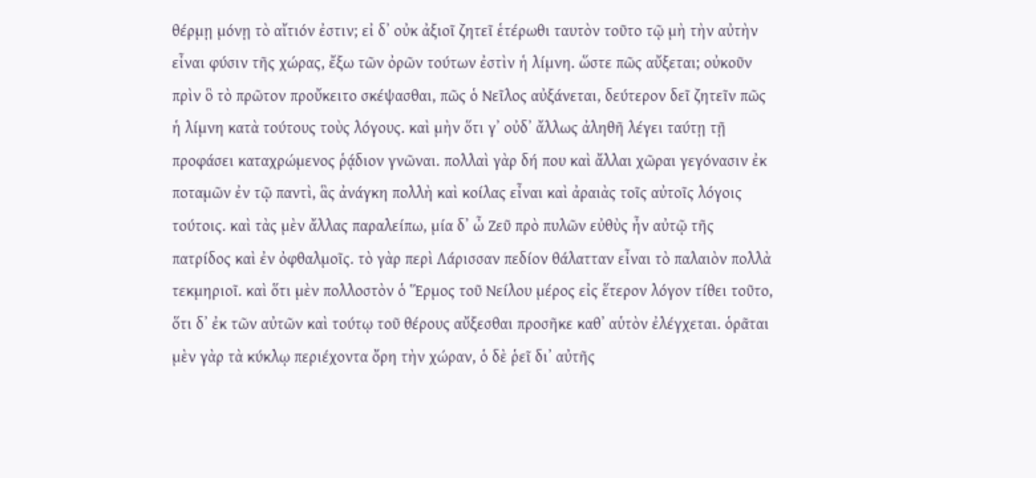θέρμῃ μόνῃ τὸ αἴτιόν ἐστιν; εἰ δʼ οὐκ ἀξιοῖ ζητεῖ ἑτέρωθι ταυτὸν τοῦτο τῷ μὴ τὴν αὐτὴν εἶναι φύσιν τῆς χώρας, ἔξω τῶν ὀρῶν τούτων ἐστὶν ἡ λίμνη. ὥστε πῶς αὔξεται; οὐκοῦν πρὶν ὃ τὸ πρῶτον προὔκειτο σκέψασθαι, πῶς ὁ Νεῖλος αὐξάνεται, δεύτερον δεῖ ζητεῖν πῶς ἡ λίμνη κατὰ τούτους τοὺς λόγους. καὶ μὴν ὅτι γʼ οὐδʼ ἄλλως ἀληθῆ λέγει ταύτῃ τῇ προφάσει καταχρώμενος ῥᾴδιον γνῶναι. πολλαὶ γὰρ δή που καὶ ἄλλαι χῶραι γεγόνασιν ἐκ ποταμῶν ἐν τῷ παντὶ, ἃς ἀνάγκη πολλὴ καὶ κοίλας εἶναι καὶ ἀραιὰς τοῖς αὐτοῖς λόγοις τούτοις. καὶ τὰς μὲν ἄλλας παραλείπω, μία δʼ ὦ Ζεῦ πρὸ πυλῶν εὐθὺς ἦν αὐτῷ τῆς πατρίδος καὶ ἐν ὀφθαλμοῖς. τὸ γὰρ περὶ Λάρισσαν πεδίον θάλατταν εἶναι τὸ παλαιὸν πολλὰ τεκμηριοῖ. καὶ ὅτι μὲν πολλοστὸν ὁ Ἕρμος τοῦ Νείλου μέρος εἰς ἕτερον λόγον τίθει τοῦτο, ὅτι δʼ ἐκ τῶν αὐτῶν καὶ τούτῳ τοῦ θέρους αὔξεσθαι προσῆκε καθʼ αὑτὸν ἐλέγχεται. ὁρᾶται μὲν γὰρ τὰ κύκλῳ περιέχοντα ὄρη τὴν χώραν, ὁ δὲ ῥεῖ διʼ αὐτῆς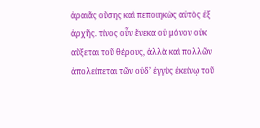ἀραιᾶς οὔσης καὶ πεποιηκὼς αὐτὸς ἐξ ἀρχῆς. τίνος οὖν ἕνεκα οὐ μόνον οὐκ αὔξεται τοῦ θέρους, ἀλλὰ καὶ πολλῶν ἀπολείπεται τῶν οὐδʼ ἐγγὺς ἐκείνῳ τοῦ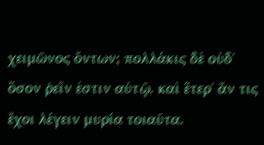χειμῶνος ὄντων; πολλάκις δὲ οὐδʼ ὅσον ῥεῖν ἐστιν αὐτῷ. καὶ ἕτερʼ ἄν τις ἔχοι λέγειν μυρία τοιαῦτα.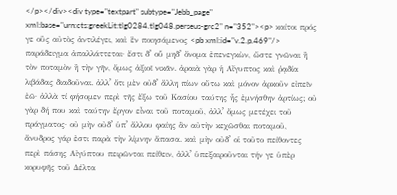</p></div><div type="textpart" subtype="Jebb_page" xml:base="urn:cts:greekLit:tlg0284.tlg048.perseus-grc2" n="352"><p> καίτοι πρός γε οὓς αὐτὸς ἀντιλέγει, καὶ ἓν ποιησάμενος <pb xml:id="v.2.p.469"/> παράδειγμα ἀπαλλάττεται· ἔστι δʼ οὗ μηδʼ ὄνομα ἐπενεγκὼν, ὥστε γνῶναι ἢ τὸν ποταμὸν ἢ τὴν γῆν, ὅμως ἀξιοῖ νικᾶν. ἀραιὰ γὰρ ἡ Αἴγυπτος καὶ ῥᾳδία λιβάδας διαδοῦναι. ἀλλʼ ὅτι μὲν οὐδʼ ἄλλη πίων οὕτω καὶ μόνον ἀρκοῦν εἰπεῖν ἐῶ· ἀλλὰ τί φήσομεν περὶ τῆς ἔξω τοῦ Κασίου ταύτης ἧς ἐμνήσθην ἀρτίως; οὐ γὰρ δή που καὶ ταύτην ἔργον εἶναι τοῦ ποταμοῦ, ἀλλʼ ὅμως μετέχει τοῦ πράγματος· οὐ μὴν οὐδʼ ὑπʼ ἄλλου φαίης ἂν αὐτὴν κεχῶσθαι ποταμοῦ, ἄνυδρος γάρ ἐστι παρὰ τὴν λίμνην ἅπασα. καὶ μὴν οὐδʼ οἱ τοῦτο πείθοντες περὶ πάσης Αἰγύπτου πειρῶνται πείθειν, ἀλλʼ ὑπεξαιροῦνται τήν γε ὑπὲρ κορυφῆς τοῦ Δέλτα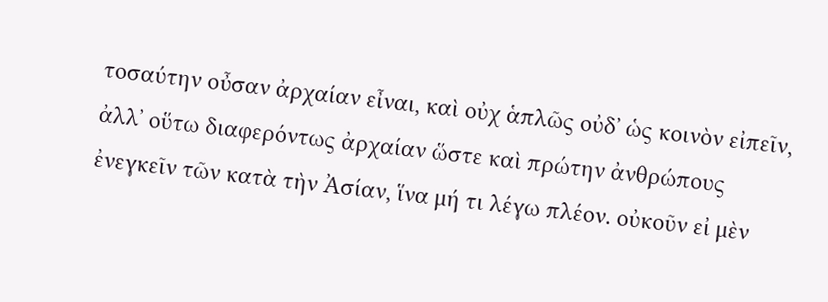τοσαύτην οὖσαν ἀρχαίαν εἶναι, καὶ οὐχ ἁπλῶς οὐδʼ ὡς κοινὸν εἰπεῖν, ἀλλʼ οὕτω διαφερόντως ἀρχαίαν ὥστε καὶ πρώτην ἀνθρώπους ἐνεγκεῖν τῶν κατὰ τὴν Ἀσίαν, ἵνα μή τι λέγω πλέον. οὐκοῦν εἰ μὲν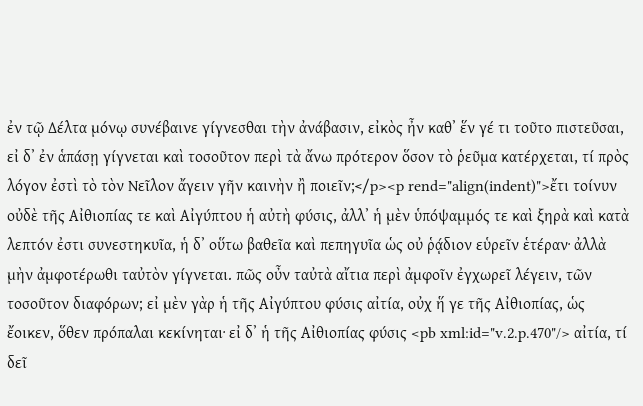ἐν τῷ Δέλτα μόνῳ συνέβαινε γίγνεσθαι τὴν ἀνάβασιν, εἰκὸς ἦν καθʼ ἕν γέ τι τοῦτο πιστεῦσαι, εἰ δʼ ἐν ἁπάσῃ γίγνεται καὶ τοσοῦτον περὶ τὰ ἄνω πρότερον ὅσον τὸ ῥεῦμα κατέρχεται, τί πρὸς λόγον ἐστὶ τὸ τὸν Νεῖλον ἄγειν γῆν καινὴν ἢ ποιεῖν;</p><p rend="align(indent)">ἔτι τοίνυν οὐδὲ τῆς Αἰθιοπίας τε καὶ Αἰγύπτου ἡ αὐτὴ φύσις, ἀλλʼ ἡ μὲν ὑπόψαμμός τε καὶ ξηρὰ καὶ κατὰ λεπτόν ἐστι συνεστηκυῖα, ἡ δʼ οὕτω βαθεῖα καὶ πεπηγυῖα ὡς οὐ ῥᾴδιον εὑρεῖν ἑτέραν· ἀλλὰ μὴν ἀμφοτέρωθι ταὐτὸν γίγνεται. πῶς οὖν ταὐτὰ αἴτια περὶ ἀμφοῖν ἐγχωρεῖ λέγειν, τῶν τοσοῦτον διαφόρων; εἰ μὲν γὰρ ἡ τῆς Αἰγύπτου φύσις αἰτία, οὐχ ἥ γε τῆς Αἰθιοπίας, ὡς ἔοικεν, ὅθεν πρόπαλαι κεκίνηται· εἰ δʼ ἡ τῆς Αἰθιοπίας φύσις <pb xml:id="v.2.p.470"/> αἰτία, τί δεῖ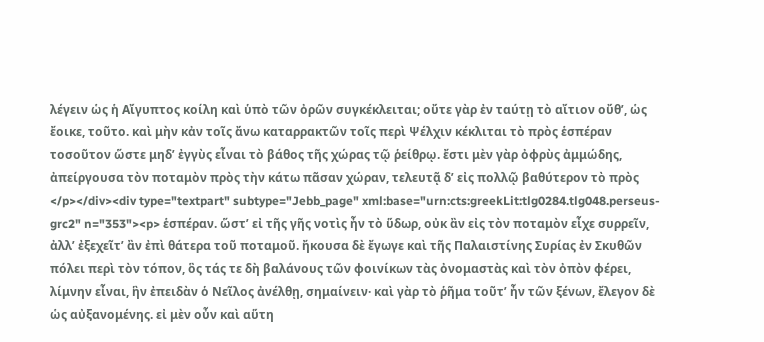λέγειν ὡς ἡ Αἴγυπτος κοίλη καὶ ὑπὸ τῶν ὀρῶν συγκέκλειται; οὔτε γὰρ ἐν ταύτῃ τὸ αἴτιον οὔθʼ, ὡς ἔοικε, τοῦτο. καὶ μὴν κἀν τοῖς ἄνω καταρρακτῶν τοῖς περὶ Ψέλχιν κέκλιται τὸ πρὸς ἑσπέραν τοσοῦτον ὥστε μηδʼ ἐγγὺς εἶναι τὸ βάθος τῆς χώρας τῷ ῥείθρῳ. ἔστι μὲν γὰρ ὀφρὺς ἀμμώδης, ἀπείργουσα τὸν ποταμὸν πρὸς τὴν κάτω πᾶσαν χώραν, τελευτᾷ δʼ εἰς πολλῷ βαθύτερον τὸ πρὸς </p></div><div type="textpart" subtype="Jebb_page" xml:base="urn:cts:greekLit:tlg0284.tlg048.perseus-grc2" n="353"><p> ἑσπέραν. ὥστʼ εἰ τῆς γῆς νοτὶς ἦν τὸ ὕδωρ, οὐκ ἂν εἰς τὸν ποταμὸν εἶχε συρρεῖν, ἀλλʼ ἐξεχεῖτʼ ἂν ἐπὶ θάτερα τοῦ ποταμοῦ. ἤκουσα δὲ ἔγωγε καὶ τῆς Παλαιστίνης Συρίας ἐν Σκυθῶν πόλει περὶ τὸν τόπον, ὃς τάς τε δὴ βαλάνους τῶν φοινίκων τὰς ὀνομαστὰς καὶ τὸν ὀπὸν φέρει, λίμνην εἶναι, ἣν ἐπειδὰν ὁ Νεῖλος ἀνέλθῃ, σημαίνειν· καὶ γὰρ τὸ ῥῆμα τοῦτʼ ἦν τῶν ξένων, ἔλεγον δὲ ὡς αὐξανομένης. εἰ μὲν οὖν καὶ αὕτη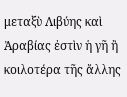μεταξὺ Λιβύης καὶ Ἀραβίας ἐστὶν ἡ γῆ ἢ κοιλοτέρα τῆς ἄλλης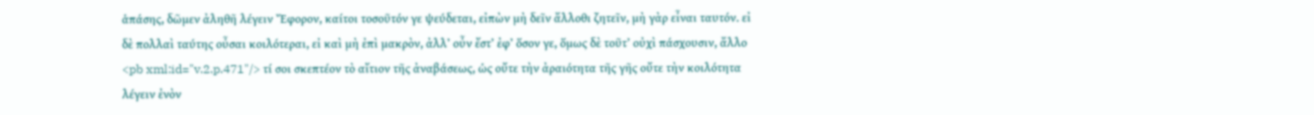ἁπάσης, δῶμεν ἀληθῆ λέγειν Ἔφορον, καίτοι τοσοῦτόν γε ψεύδεται, εἰπὼν μὴ δεῖν ἄλλοθι ζητεῖν, μὴ γὰρ εἶναι ταυτόν. εἰ δὲ πολλαὶ ταύτης οὖσαι κοιλότεραι, εἰ καὶ μὴ ἐπὶ μακρὸν, ἀλλʼ οὖν ἔστʼ ἐφʼ ὅσον γε, ὅμως δὲ τοῦτʼ οὐχὶ πάσχουσιν, ἄλλο <pb xml:id="v.2.p.471"/> τί σοι σκεπτέον τὸ αἴτιον τῆς ἀναβάσεως, ὡς οὔτε τὴν ἀραιότητα τῆς γῆς οὔτε τὴν κοιλότητα λέγειν ἐνὸν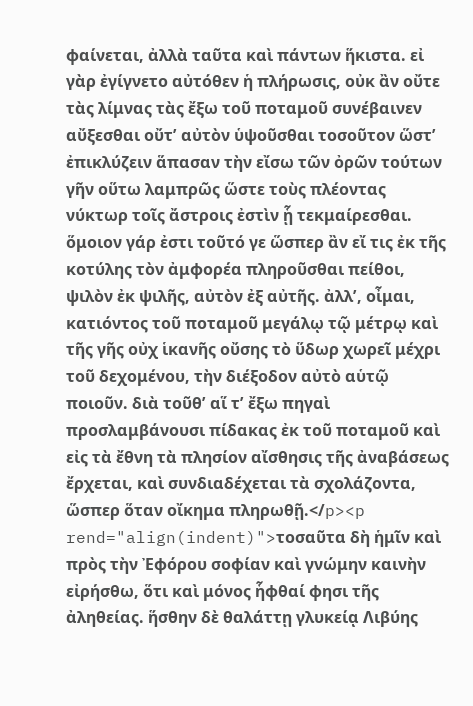φαίνεται, ἀλλὰ ταῦτα καὶ πάντων ἥκιστα. εἰ γὰρ ἐγίγνετο αὐτόθεν ἡ πλήρωσις, οὐκ ἂν οὔτε τὰς λίμνας τὰς ἔξω τοῦ ποταμοῦ συνέβαινεν αὔξεσθαι οὔτʼ αὐτὸν ὑψοῦσθαι τοσοῦτον ὥστʼ ἐπικλύζειν ἅπασαν τὴν εἴσω τῶν ὀρῶν τούτων γῆν οὕτω λαμπρῶς ὥστε τοὺς πλέοντας νύκτωρ τοῖς ἄστροις ἐστὶν ᾗ τεκμαίρεσθαι. ὅμοιον γάρ ἐστι τοῦτό γε ὥσπερ ἂν εἴ τις ἐκ τῆς κοτύλης τὸν ἀμφορέα πληροῦσθαι πείθοι, ψιλὸν ἐκ ψιλῆς, αὐτὸν ἐξ αὐτῆς. ἀλλʼ, οἶμαι, κατιόντος τοῦ ποταμοῦ μεγάλῳ τῷ μέτρῳ καὶ τῆς γῆς οὐχ ἱκανῆς οὔσης τὸ ὕδωρ χωρεῖ μέχρι τοῦ δεχομένου, τὴν διέξοδον αὐτὸ αὑτῷ ποιοῦν. διὰ τοῦθʼ αἵ τʼ ἔξω πηγαὶ προσλαμβάνουσι πίδακας ἐκ τοῦ ποταμοῦ καὶ εἰς τὰ ἔθνη τὰ πλησίον αἴσθησις τῆς ἀναβάσεως ἔρχεται, καὶ συνδιαδέχεται τὰ σχολάζοντα, ὥσπερ ὅταν οἴκημα πληρωθῇ.</p><p rend="align(indent)">τοσαῦτα δὴ ἡμῖν καὶ πρὸς τὴν Ἐφόρου σοφίαν καὶ γνώμην καινὴν εἰρήσθω, ὅτι καὶ μόνος ἧφθαί φησι τῆς ἀληθείας. ἥσθην δὲ θαλάττῃ γλυκείᾳ Λιβύης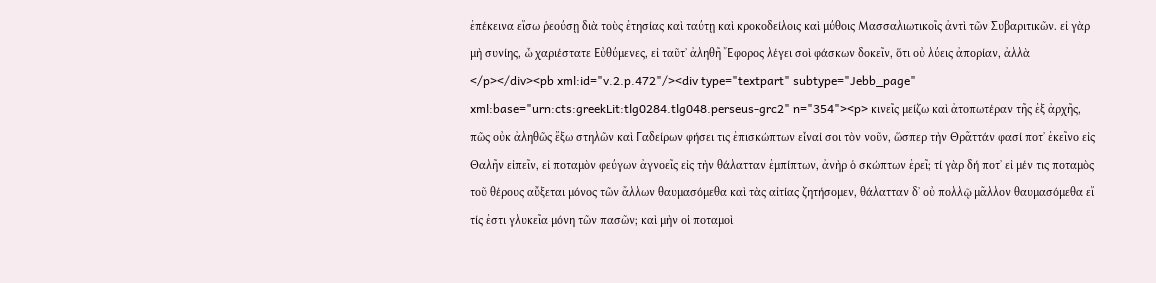ἐπέκεινα εἴσω ῥεούσῃ διὰ τοὺς ἐτησίας καὶ ταύτῃ καὶ κροκοδείλοις καὶ μύθοις Μασσαλιωτικοῖς ἀντὶ τῶν Συβαριτικῶν. εἰ γὰρ μὴ συνίης, ὦ χαριέστατε Εὐθύμενες, εἰ ταῦτʼ ἀληθῆ Ἔφορος λέγει σοὶ φάσκων δοκεῖν, ὅτι οὐ λύεις ἀπορίαν, ἀλλὰ </p></div><pb xml:id="v.2.p.472"/><div type="textpart" subtype="Jebb_page" xml:base="urn:cts:greekLit:tlg0284.tlg048.perseus-grc2" n="354"><p> κινεῖς μείζω καὶ ἀτοπωτέραν τῆς ἐξ ἀρχῆς, πῶς οὐκ ἀληθῶς ἔξω στηλῶν καὶ Γαδείρων φήσει τις ἐπισκώπτων εἶναί σοι τὸν νοῦν, ὥσπερ τὴν Θρᾶττάν φασί ποτʼ ἐκεῖνο εἰς Θαλῆν εἰπεῖν, εἰ ποταμὸν φεύγων ἀγνοεῖς εἰς τὴν θάλατταν ἐμπίπτων, ἀνὴρ ὁ σκώπτων ἐρεῖ; τί γὰρ δή ποτʼ εἰ μέν τις ποταμὸς τοῦ θέρους αὔξεται μόνος τῶν ἄλλων θαυμασόμεθα καὶ τὰς αἰτίας ζητήσομεν, θάλατταν δʼ οὐ πολλῷ μᾶλλον θαυμασόμεθα εἴ τίς ἐστι γλυκεῖα μόνη τῶν πασῶν; καὶ μὴν οἱ ποταμοὶ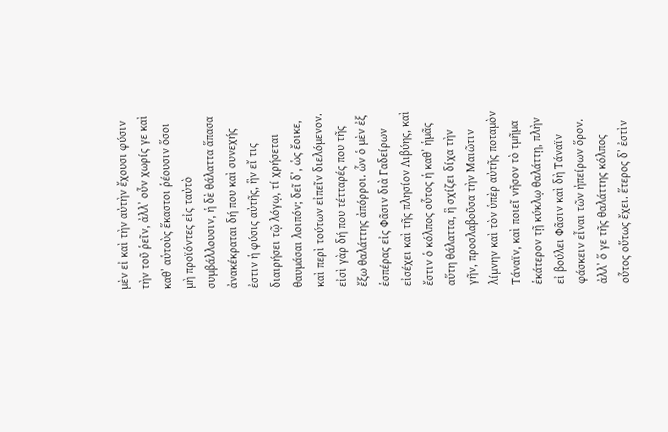μὲν εἰ καὶ τὴν αὐτὴν ἔχουσι φύσιν τὴν τοῦ ῥεῖν, ἀλλʼ οὖν χωρίς γε καὶ καθʼ αὑτοὺς ἕκαστοι ῥέουσιν ὅσοι μὴ προϊόντες εἰς ταὐτὸ συμβάλλουσιν, ἡ δὲ θάλαττα ἅπασα ἀνακέκραται δή που καὶ συνεχής ἐστιν ἡ φύσις αὐτῆς, ἣν εἴ τις διαιρήσει τῷ λόγῳ, τί χρήσεται θαυμάσαι λοιπόν; δεῖ δʼ, ὡς ἔοικε, καὶ περὶ τούτων εἰπεῖν διελόμενον. εἰσὶ γὰρ δή που τέτταρές που τῆς ἔξω θαλάττης ἀπόρροι. ὧν ὁ μὲν ἐξ ἑσπέρας εἰς Φᾶσιν διὰ Γαδείρων εἰσέχει καὶ τῆς πλησίον Λιβύης, καὶ ἔστιν ὁ κόλπος οὗτος ἡ καθʼ ἡμᾶς αὕτη θάλαττα, ἣ σχίζει δίχα τὴν γῆν, προσλαβοῦσα τὴν Μαιῶτιν λίμνην καὶ τὸν ὑπὲρ αὐτῆς ποταμὸν Τάναϊν, καὶ ποιεῖ νῆσον τὸ τμῆμα ἑκάτερον τῇ κύκλῳ θαλάττῃ, πλὴν εἰ βούλει Φᾶσιν καὶ δὴ Τάναϊν φάσκειν εἶναι τῶν ἠπείρων ὅρον. ἀλλʼ ὅ γε τῆς θαλάττης κόλπος οὗτος οὕτως ἔχει. ἕτερος δʼ ἐστὶν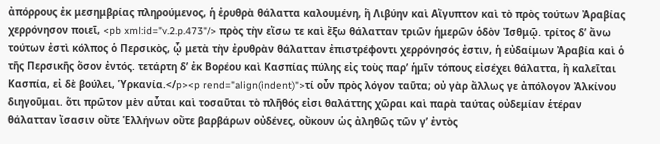ἀπόρρους ἐκ μεσημβρίας πληρούμενος, ἡ ἐρυθρὰ θάλαττα καλουμένη, ἣ Λιβύην καὶ Αἴγυπτον καὶ τὸ πρὸς τούτων Ἀραβίας χερρόνησον ποιεῖ, <pb xml:id="v.2.p.473"/> πρὸς τὴν εἴσω τε καὶ ἔξω θάλατταν τριῶν ἡμερῶν ὁδὸν Ἰσθμῷ. τρίτος δʼ ἄνω τούτων ἐστὶ κόλπος ὁ Περσικὸς, ᾧ μετὰ τὴν ἐρυθρὰν θάλατταν ἐπιστρέφοντι χερρόνησός ἐστιν, ἡ εὐδαίμων Ἀραβία καὶ ὁ τῆς Περσικῆς ὅσον ἐντός. τετάρτη δʼ ἐκ Βορέου καὶ Κασπίας πύλης εἰς τοὺς παρʼ ἡμῖν τόπους εἰσέχει θάλαττα, ἣ καλεῖται Κασπία, εἰ δὲ βούλει, Ὑρκανία.</p><p rend="align(indent)">τί οὖν πρὸς λόγον ταῦτα; οὐ γὰρ ἄλλως γε ἀπόλογον Ἀλκίνου διηγοῦμαι. ὅτι πρῶτον μὲν αὗται καὶ τοσαῦται τὸ πλῆθός εἰσι θαλάττης χῶραι καὶ παρὰ ταύτας οὐδεμίαν ἑτέραν θάλατταν ἴσασιν οὔτε Ἑλλήνων οὔτε βαρβάρων οὐδένες, οὔκουν ὡς ἀληθῶς τῶν γʼ ἐντὸς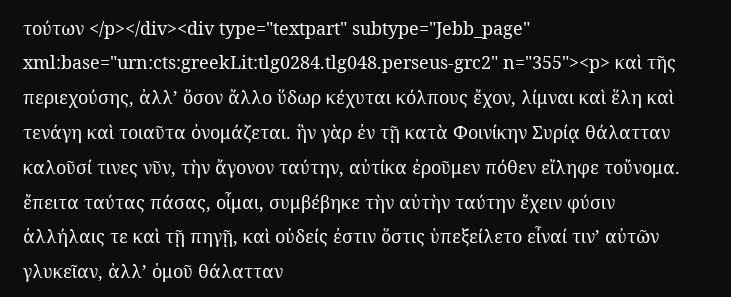τούτων </p></div><div type="textpart" subtype="Jebb_page" xml:base="urn:cts:greekLit:tlg0284.tlg048.perseus-grc2" n="355"><p> καὶ τῆς περιεχούσης, ἀλλʼ ὅσον ἄλλο ὕδωρ κέχυται κόλπους ἔχον, λίμναι καὶ ἕλη καὶ τενάγη καὶ τοιαῦτα ὀνομάζεται. ἣν γὰρ ἐν τῇ κατὰ Φοινίκην Συρίᾳ θάλατταν καλοῦσί τινες νῦν, τὴν ἄγονον ταύτην, αὐτίκα ἐροῦμεν πόθεν εἴληφε τοὔνομα. ἔπειτα ταύτας πάσας, οἶμαι, συμβέβηκε τὴν αὐτὴν ταύτην ἔχειν φύσιν ἀλλήλαις τε καὶ τῇ πηγῇ, καὶ οὐδείς ἐστιν ὅστις ὑπεξείλετο εἶναί τινʼ αὐτῶν γλυκεῖαν, ἀλλʼ ὁμοῦ θάλατταν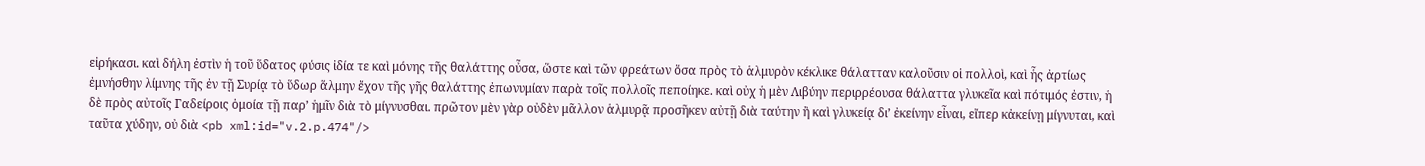εἰρήκασι. καὶ δήλη ἐστὶν ἡ τοῦ ὕδατος φύσις ἰδία τε καὶ μόνης τῆς θαλάττης οὖσα, ὥστε καὶ τῶν φρεάτων ὅσα πρὸς τὸ ἁλμυρὸν κέκλικε θάλατταν καλοῦσιν οἱ πολλοὶ, καὶ ἧς ἀρτίως ἐμνήσθην λίμνης τῆς ἐν τῇ Συρίᾳ τὸ ὕδωρ ἅλμην ἔχον τῆς γῆς θαλάττης ἐπωνυμίαν παρὰ τοῖς πολλοῖς πεποίηκε. καὶ οὐχ ἡ μὲν Λιβύην περιρρέουσα θάλαττα γλυκεῖα καὶ πότιμός ἐστιν, ἡ δὲ πρὸς αὐτοῖς Γαδείροις ὁμοία τῇ παρʼ ἡμῖν διὰ τὸ μίγνυσθαι. πρῶτον μὲν γὰρ οὐδὲν μᾶλλον ἁλμυρᾷ προσῆκεν αὐτῇ διὰ ταύτην ἢ καὶ γλυκείᾳ διʼ ἐκείνην εἶναι, εἴπερ κἀκείνῃ μίγνυται, καὶ ταῦτα χύδην, οὐ διὰ <pb xml:id="v.2.p.474"/>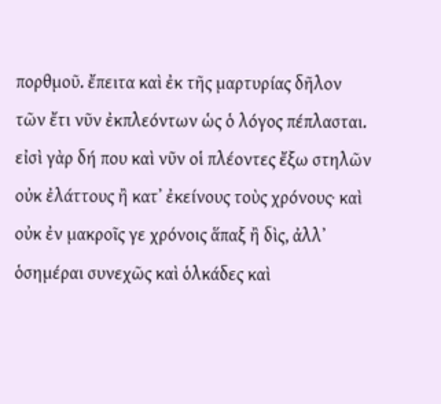πορθμοῦ. ἔπειτα καὶ ἐκ τῆς μαρτυρίας δῆλον τῶν ἔτι νῦν ἐκπλεόντων ὡς ὁ λόγος πέπλασται. εἰσὶ γὰρ δή που καὶ νῦν οἱ πλέοντες ἔξω στηλῶν οὐκ ἐλάττους ἢ κατʼ ἐκείνους τοὺς χρόνους· καὶ οὐκ ἐν μακροῖς γε χρόνοις ἅπαξ ἢ δὶς, ἀλλʼ ὁσημέραι συνεχῶς καὶ ὁλκάδες καὶ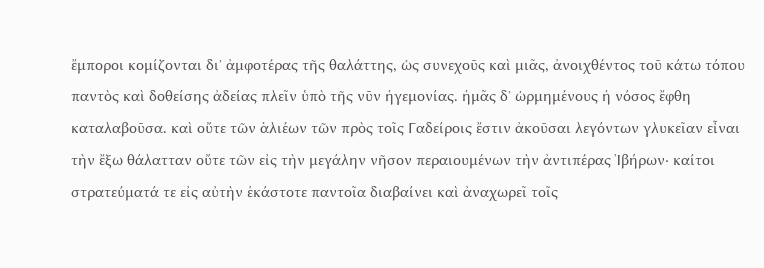ἔμποροι κομίζονται διʼ ἀμφοτέρας τῆς θαλάττης, ὡς συνεχοῦς καὶ μιᾶς, ἀνοιχθέντος τοῦ κάτω τόπου παντὸς καὶ δοθείσης ἀδείας πλεῖν ὑπὸ τῆς νῦν ἡγεμονίας. ἡμᾶς δʼ ὡρμημένους ἡ νόσος ἔφθη καταλαβοῦσα. καὶ οὔτε τῶν ἁλιέων τῶν πρὸς τοῖς Γαδείροις ἔστιν ἀκοῦσαι λεγόντων γλυκεῖαν εἶναι τὴν ἔξω θάλατταν οὔτε τῶν εἰς τὴν μεγάλην νῆσον περαιουμένων τὴν ἀντιπέρας Ἰβήρων· καίτοι στρατεύματά τε εἰς αὐτὴν ἑκάστοτε παντοῖα διαβαίνει καὶ ἀναχωρεῖ τοῖς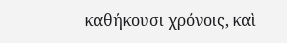καθήκουσι χρόνοις, καὶ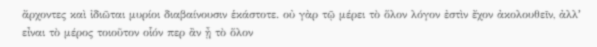ἄρχοντες καὶ ἰδιῶται μυρίοι διαβαίνουσιν ἑκάστοτε. οὐ γὰρ τῷ μέρει τὸ ὅλον λόγον ἐστὶν ἔχον ἀκολουθεῖν, ἀλλʼ εἶναι τὸ μέρος τοιοῦτον οἷόν περ ἂν ᾖ τὸ ὅλον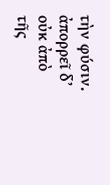τὴν φύσιν. ἀπορρεῖ δʼ οὐκ ἀπὸ τῆς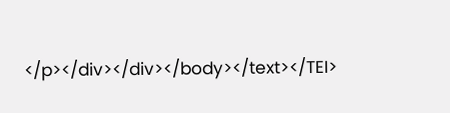</p></div></div></body></text></TEI>